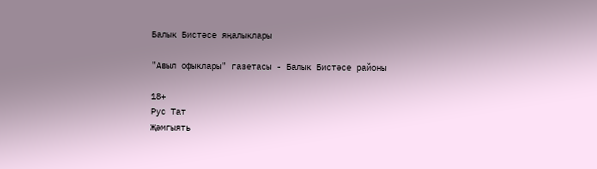Балык Бистәсе яңалыклары

"Авыл офыклары" газетасы - Балык Бистәсе районы

18+
Рус Тат
Җәмгыять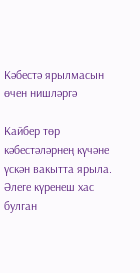Кәбестә ярылмасын өчен нишләргә

Кайбер төр кәбестәләрнең күчәне үскән вакытта ярыла. Әлеге күренеш хас булган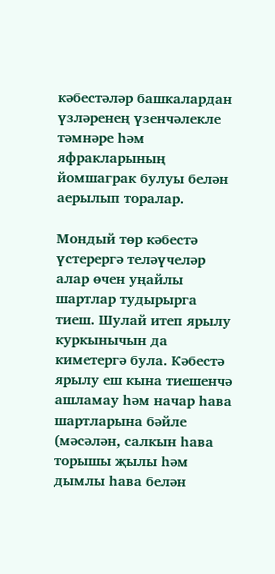кәбестәләр башкалардан үзләренең үзенчәлекле тәмнәре һәм яфракларының йомшаграк булуы белән аерылып торалар.

Мондый төр кәбестә үстерергә теләүчеләр алар өчен уңайлы шартлар тудырырга тиеш. Шулай итеп ярылу куркынычын да киметергә була. Кәбестә ярылу еш кына тиешенчә ашламау һәм начар һава шартларына бәйле (мәсәлән, салкын һава торышы җылы һәм дымлы һава белән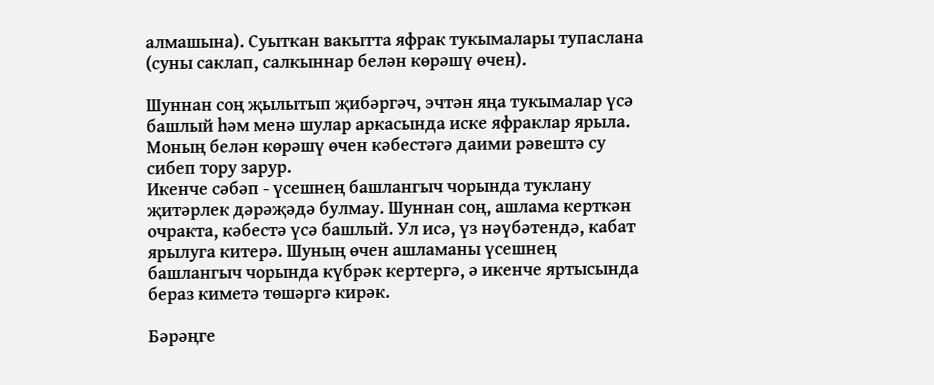алмашына). Суыткан вакытта яфрак тукымалары тупаслана (суны саклап, салкыннар белән көрәшү өчен).

Шуннан соң җылытып җибәргәч, эчтән яңа тукымалар үсә башлый һәм менә шулар аркасында иске яфраклар ярыла. Моның белән көрәшү өчен кәбестәгә даими рәвештә су сибеп тору зарур.
Икенче сәбәп - үсешнең башлангыч чорында туклану җитәрлек дәрәҗәдә булмау. Шуннан соң, ашлама керткән очракта, кәбестә үсә башлый. Ул исә, үз нәүбәтендә, кабат ярылуга китерә. Шуның өчен ашламаны үсешнең башлангыч чорында күбрәк кертергә, ә икенче яртысында бераз киметә төшәргә кирәк.

Бәрәңге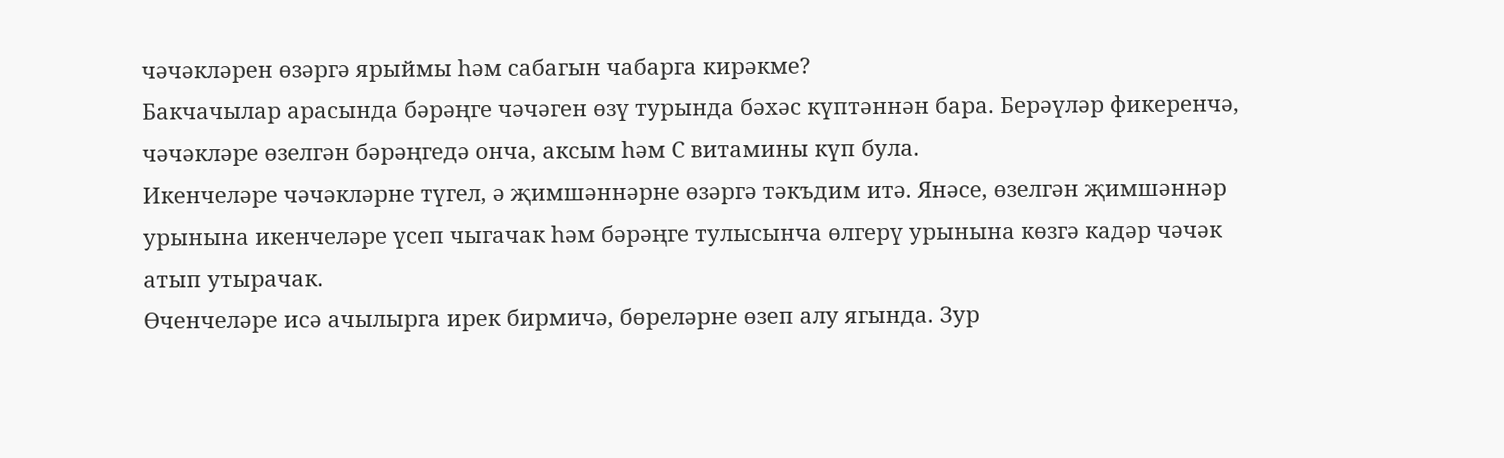чәчәкләрен өзәргә ярыймы һәм сабагын чабарга кирәкме?
Бакчачылар арасында бәрәңге чәчәген өзү турында бәхәс күптәннән бара. Берәүләр фикеренчә, чәчәкләре өзелгән бәрәңгедә онча, аксым һәм С витамины күп була.
Икенчеләре чәчәкләрне түгел, ә җимшәннәрне өзәргә тәкъдим итә. Янәсе, өзелгән җимшәннәр урынына икенчеләре үсеп чыгачак һәм бәрәңге тулысынча өлгерү урынына көзгә кадәр чәчәк атып утырачак.
Өченчеләре исә ачылырга ирек бирмичә, бөреләрне өзеп алу ягында. Зур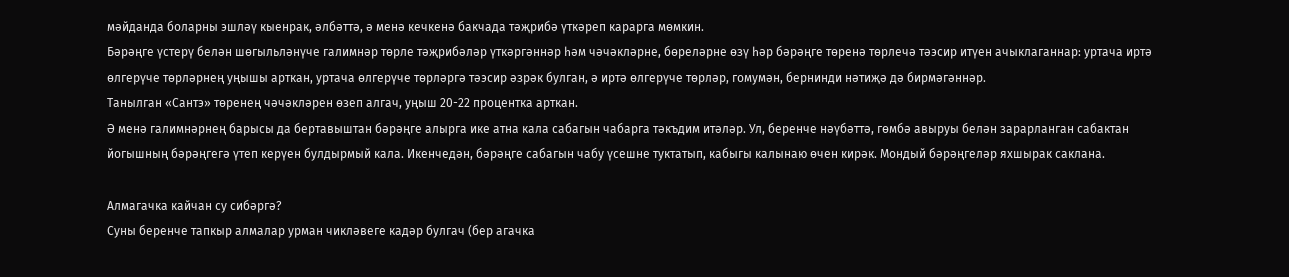мәйданда боларны эшләү кыенрак, әлбәттә, ә менә кечкенә бакчада тәҗрибә үткәреп карарга мөмкин.
Бәрәңге үстерү белән шөгыльләнүче галимнәр төрле тәҗрибәләр үткәргәннәр һәм чәчәкләрне, бөреләрне өзү һәр бәрәңге төренә төрлечә тәэсир итүен ачыклаганнар: уртача иртә өлгерүче төрләрнең уңышы арткан, уртача өлгерүче төрләргә тәэсир әзрәк булган, ә иртә өлгерүче төрләр, гомумән, бернинди нәтиҗә дә бирмәгәннәр.
Танылган «Сантэ» төренең чәчәкләрен өзеп алгач, уңыш 20-22 процентка арткан.
Ә менә галимнәрнең барысы да бертавыштан бәрәңге алырга ике атна кала сабагын чабарга тәкъдим итәләр. Ул, беренче нәүбәттә, гөмбә авыруы белән зарарланган сабактан йогышның бәрәңгегә үтеп керүен булдырмый кала. Икенчедән, бәрәңге сабагын чабу үсешне туктатып, кабыгы калынаю өчен кирәк. Мондый бәрәңгеләр яхшырак саклана.

Алмагачка кайчан су сибәргә?
Суны беренче тапкыр алмалар урман чикләвеге кадәр булгач (бер агачка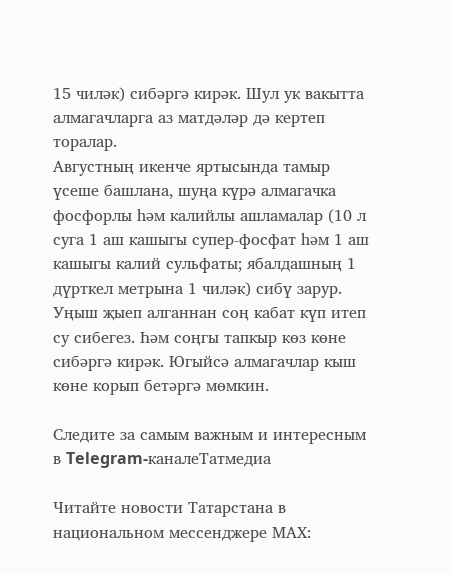15 чиләк) сибәргә кирәк. Шул ук вакытта алмагачларга аз матдәләр дә кертеп торалар.
Августның икенче яртысында тамыр үсеше башлана, шуңа күрә алмагачка фосфорлы һәм калийлы ашламалар (10 л суга 1 аш кашыгы супер-фосфат һәм 1 аш кашыгы калий сульфаты; ябалдашның 1 дүрткел метрына 1 чиләк) сибү зарур.
Уңыш җыеп алганнан соң кабат күп итеп су сибегез. Һәм соңгы тапкыр көз көне сибәргә кирәк. Югыйсә алмагачлар кыш көне корып бетәргә мөмкин.

Следите за самым важным и интересным в Telegram-каналеТатмедиа

Читайте новости Татарстана в национальном мессенджере MАХ: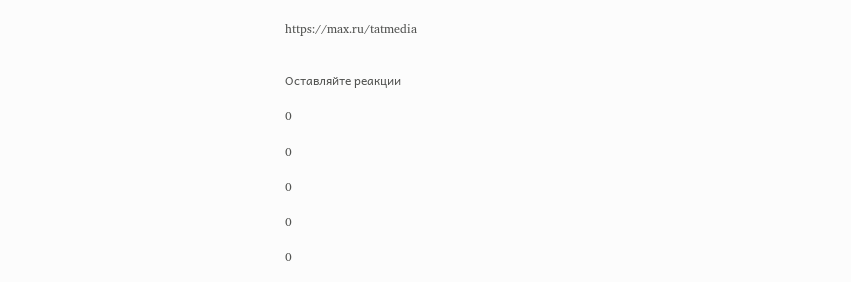https://max.ru/tatmedia


Оставляйте реакции

0

0

0

0

0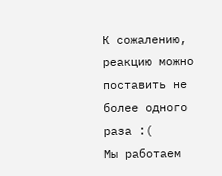К сожалению, реакцию можно поставить не более одного раза :(
Мы работаем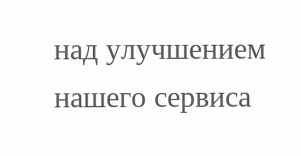над улучшением нашего сервиса